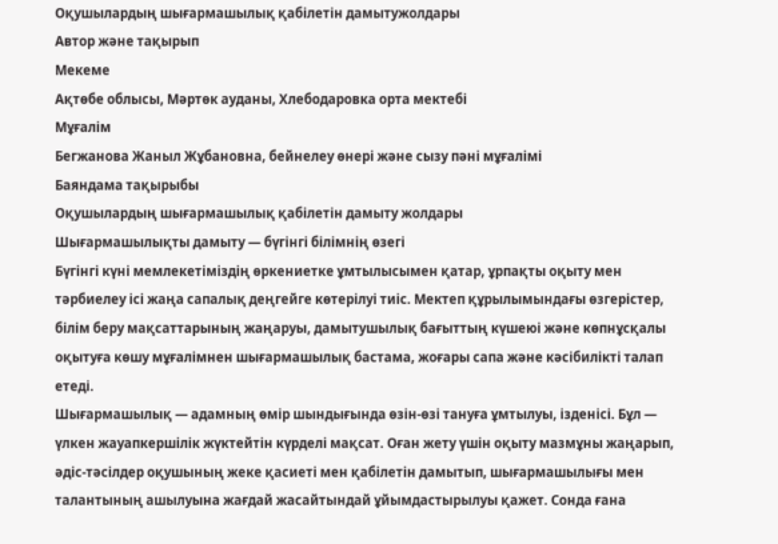Оқушылардың шығармашылық қабілетін дамытужолдары
Автор және тақырып
Мекеме
Ақтөбе облысы, Мәртөк ауданы, Хлебодаровка орта мектебі
Мұғалім
Бегжанова Жаныл Жұбановна, бейнелеу өнері және сызу пәні мұғалімі
Баяндама тақырыбы
Оқушылардың шығармашылық қабілетін дамыту жолдары
Шығармашылықты дамыту — бүгінгі білімнің өзегі
Бүгінгі күні мемлекетіміздің өркениетке ұмтылысымен қатар, ұрпақты оқыту мен тәрбиелеу ісі жаңа сапалық деңгейге көтерілуі тиіс. Мектеп құрылымындағы өзгерістер, білім беру мақсаттарының жаңаруы, дамытушылық бағыттың күшеюі және көпнұсқалы оқытуға көшу мұғалімнен шығармашылық бастама, жоғары сапа және кәсібилікті талап етеді.
Шығармашылық — адамның өмір шындығында өзін-өзі тануға ұмтылуы, ізденісі. Бұл — үлкен жауапкершілік жүктейтін күрделі мақсат. Оған жету үшін оқыту мазмұны жаңарып, әдіс-тәсілдер оқушының жеке қасиеті мен қабілетін дамытып, шығармашылығы мен талантының ашылуына жағдай жасайтындай ұйымдастырылуы қажет. Сонда ғана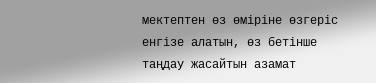мектептен өз өміріне өзгеріс енгізе алатын, өз бетінше таңдау жасайтын азамат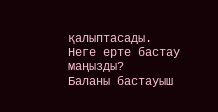қалыптасады.
Неге ерте бастау маңызды?
Баланы бастауыш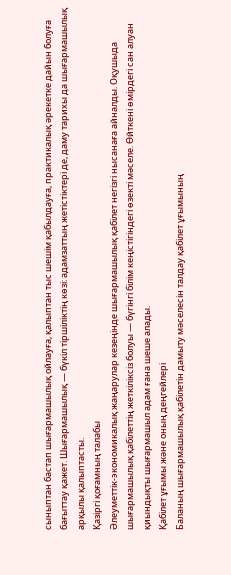сыныптан бастап шығармашылық ойлауға, қалыптан тыс шешім қабылдауға, практикалық әрекетке дайын болуға бағыттау қажет. Шығармашылық — бүкіл тіршіліктің көзі: адамзаттың жетістіктері де, даму тарихы да шығармашылық арқылы қалыптасты.
Қазіргі қоғамның талабы
Әлеуметтік-экономикалық жаңарулар кезеңінде шығармашылық қабілет негізгі нысанаға айналды. Оқушыда шығармашылық қабілеттің жеткіліксіз болуы — бүгінгі білім кеңістігіндегі өзекті мәселе. Өйткені өмірдегі сан алуан қиындықты шығармашыл адам ғана шеше алады.
Қабілет ұғымы және оның деңгейлері
Баланың шығармашылық қабілетін дамыту мәселесін талдау қабілет ұғымының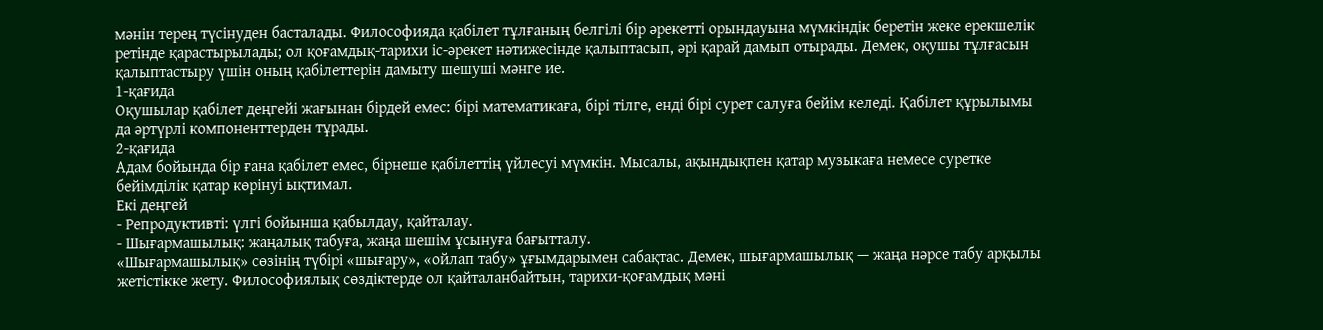мәнін терең түсінуден басталады. Философияда қабілет тұлғаның белгілі бір әрекетті орындауына мүмкіндік беретін жеке ерекшелік ретінде қарастырылады; ол қоғамдық-тарихи іс-әрекет нәтижесінде қалыптасып, әрі қарай дамып отырады. Демек, оқушы тұлғасын қалыптастыру үшін оның қабілеттерін дамыту шешуші мәнге ие.
1-қағида
Оқушылар қабілет деңгейі жағынан бірдей емес: бірі математикаға, бірі тілге, енді бірі сурет салуға бейім келеді. Қабілет құрылымы да әртүрлі компоненттерден тұрады.
2-қағида
Адам бойында бір ғана қабілет емес, бірнеше қабілеттің үйлесуі мүмкін. Мысалы, ақындықпен қатар музыкаға немесе суретке бейімділік қатар көрінуі ықтимал.
Екі деңгей
- Репродуктивті: үлгі бойынша қабылдау, қайталау.
- Шығармашылық: жаңалық табуға, жаңа шешім ұсынуға бағытталу.
«Шығармашылық» сөзінің түбірі «шығару», «ойлап табу» ұғымдарымен сабақтас. Демек, шығармашылық — жаңа нәрсе табу арқылы жетістікке жету. Философиялық сөздіктерде ол қайталанбайтын, тарихи-қоғамдық мәні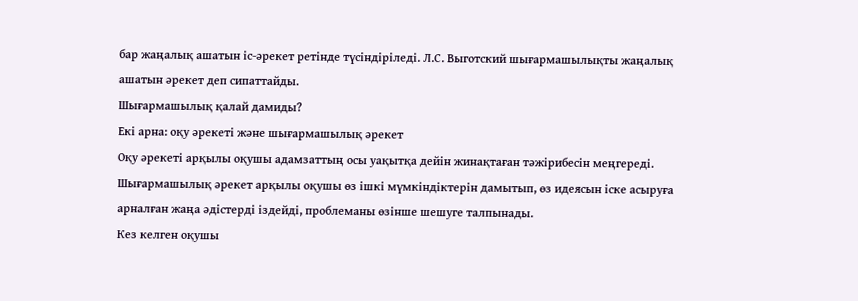бар жаңалық ашатын іс-әрекет ретінде түсіндіріледі. Л.С. Выготский шығармашылықты жаңалық ашатын әрекет деп сипаттайды.
Шығармашылық қалай дамиды?
Екі арна: оқу әрекеті және шығармашылық әрекет
Оқу әрекеті арқылы оқушы адамзаттың осы уақытқа дейін жинақтаған тәжірибесін меңгереді.
Шығармашылық әрекет арқылы оқушы өз ішкі мүмкіндіктерін дамытып, өз идеясын іске асыруға арналған жаңа әдістерді іздейді, проблеманы өзінше шешуге талпынады.
Кез келген оқушы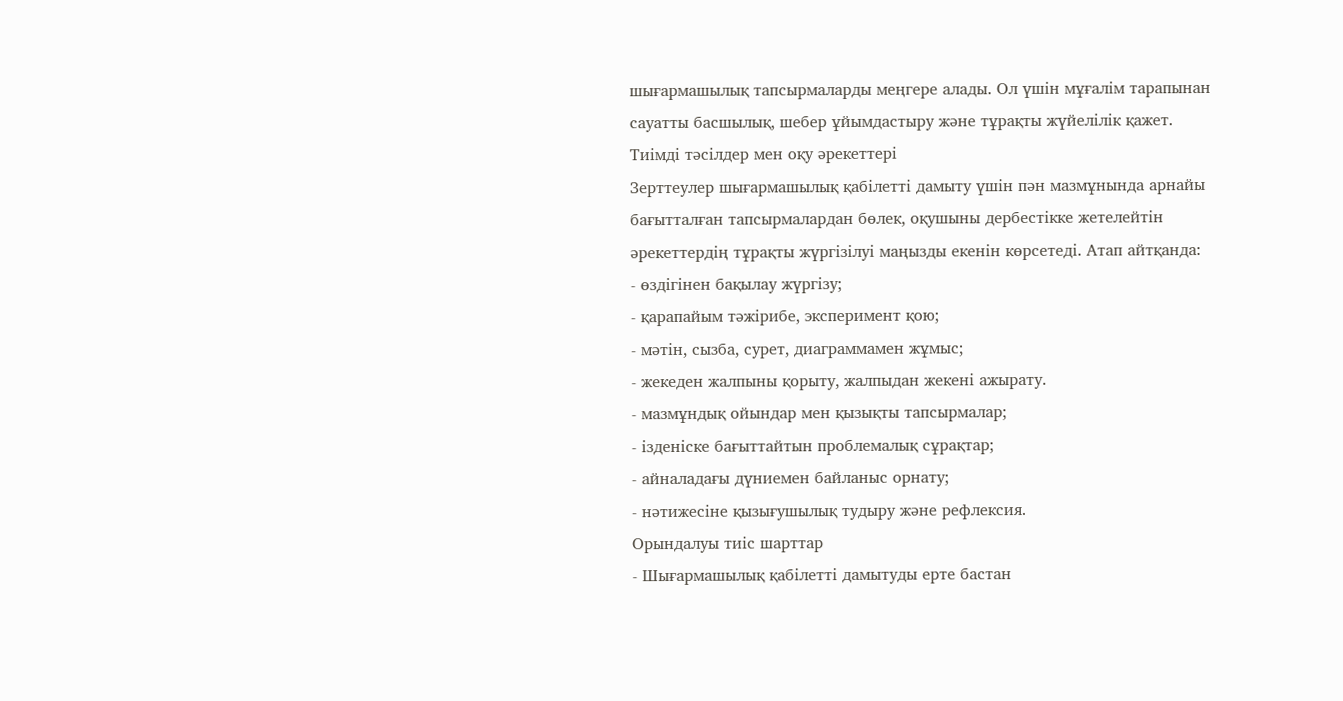шығармашылық тапсырмаларды меңгере алады. Ол үшін мұғалім тарапынан сауатты басшылық, шебер ұйымдастыру және тұрақты жүйелілік қажет.
Тиімді тәсілдер мен оқу әрекеттері
Зерттеулер шығармашылық қабілетті дамыту үшін пән мазмұнында арнайы бағытталған тапсырмалардан бөлек, оқушыны дербестікке жетелейтін әрекеттердің тұрақты жүргізілуі маңызды екенін көрсетеді. Атап айтқанда:
- өздігінен бақылау жүргізу;
- қарапайым тәжірибе, эксперимент қою;
- мәтін, сызба, сурет, диаграммамен жұмыс;
- жекеден жалпыны қорыту, жалпыдан жекені ажырату.
- мазмұндық ойындар мен қызықты тапсырмалар;
- ізденіске бағыттайтын проблемалық сұрақтар;
- айналадағы дүниемен байланыс орнату;
- нәтижесіне қызығушылық тудыру және рефлексия.
Орындалуы тиіс шарттар
- Шығармашылық қабілетті дамытуды ерте бастан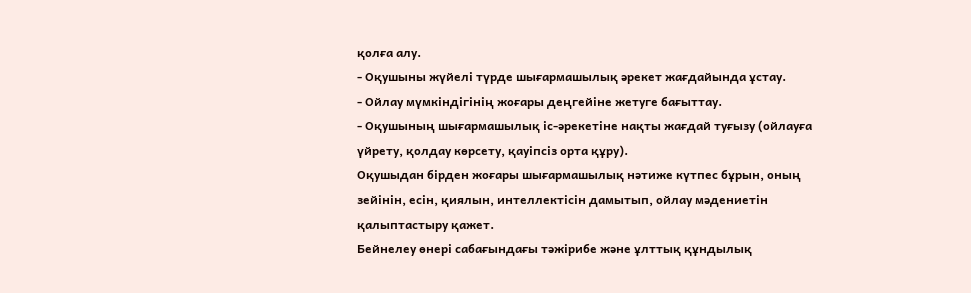қолға алу.
- Оқушыны жүйелі түрде шығармашылық әрекет жағдайында ұстау.
- Ойлау мүмкіндігінің жоғары деңгейіне жетуге бағыттау.
- Оқушының шығармашылық іс-әрекетіне нақты жағдай туғызу (ойлауға үйрету, қолдау көрсету, қауіпсіз орта құру).
Оқушыдан бірден жоғары шығармашылық нәтиже күтпес бұрын, оның зейінін, есін, қиялын, интеллектісін дамытып, ойлау мәдениетін қалыптастыру қажет.
Бейнелеу өнері сабағындағы тәжірибе және ұлттық құндылық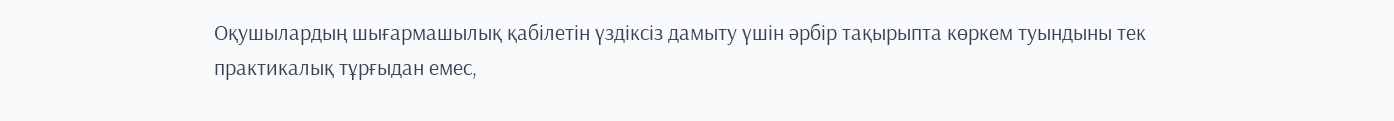Оқушылардың шығармашылық қабілетін үздіксіз дамыту үшін әрбір тақырыпта көркем туындыны тек практикалық тұрғыдан емес,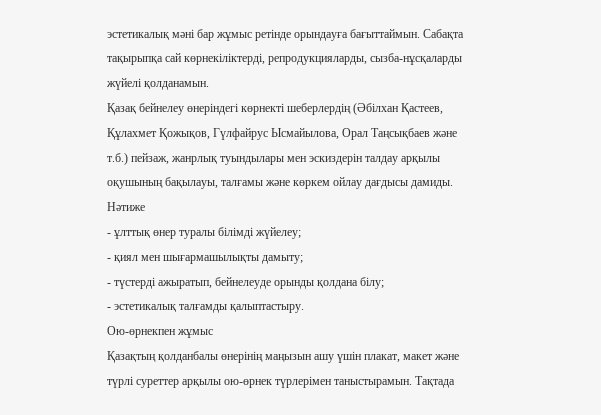эстетикалық мәні бар жұмыс ретінде орындауға бағыттаймын. Сабақта тақырыпқа сай көрнекіліктерді, репродукцияларды, сызба-нұсқаларды жүйелі қолданамын.
Қазақ бейнелеу өнеріндегі көрнекті шеберлердің (Әбілхан Қастеев, Құлахмет Қожықов, Гүлфайрус Ысмайылова, Орал Таңсықбаев және т.б.) пейзаж, жанрлық туындылары мен эскиздерін талдау арқылы оқушының бақылауы, талғамы және көркем ойлау дағдысы дамиды.
Нәтиже
- ұлттық өнер туралы білімді жүйелеу;
- қиял мен шығармашылықты дамыту;
- түстерді ажыратып, бейнелеуде орынды қолдана білу;
- эстетикалық талғамды қалыптастыру.
Ою-өрнекпен жұмыс
Қазақтың қолданбалы өнерінің маңызын ашу үшін плакат, макет және түрлі суреттер арқылы ою-өрнек түрлерімен таныстырамын. Тақтада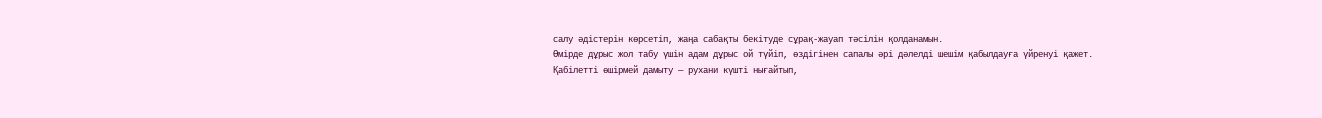салу әдістерін көрсетіп, жаңа сабақты бекітуде сұрақ-жауап тәсілін қолданамын.
Өмірде дұрыс жол табу үшін адам дұрыс ой түйіп, өздігінен сапалы әрі дәлелді шешім қабылдауға үйренуі қажет. Қабілетті өшірмей дамыту — рухани күшті нығайтып,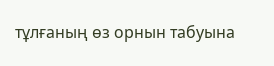тұлғаның өз орнын табуына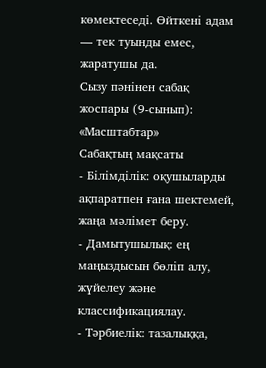көмектеседі. Өйткені адам — тек туынды емес, жаратушы да.
Сызу пәнінен сабақ жоспары (9-сынып): «Масштабтар»
Сабақтың мақсаты
- Білімділік: оқушыларды ақпаратпен ғана шектемей, жаңа мәлімет беру.
- Дамытушылық: ең маңыздысын бөліп алу, жүйелеу және классификациялау.
- Тәрбиелік: тазалыққа,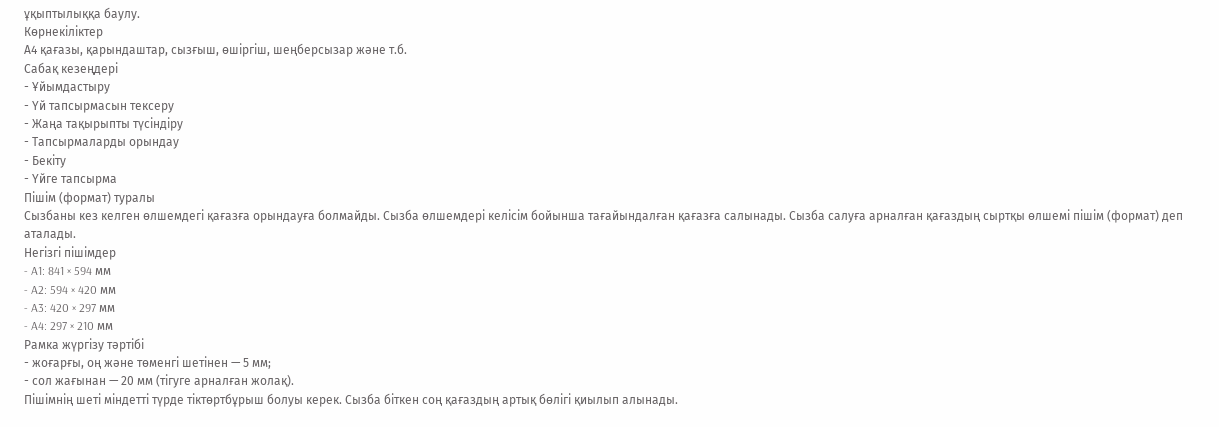ұқыптылыққа баулу.
Көрнекіліктер
А4 қағазы, қарындаштар, сызғыш, өшіргіш, шеңберсызар және т.б.
Сабақ кезеңдері
- Ұйымдастыру
- Үй тапсырмасын тексеру
- Жаңа тақырыпты түсіндіру
- Тапсырмаларды орындау
- Бекіту
- Үйге тапсырма
Пішім (формат) туралы
Сызбаны кез келген өлшемдегі қағазға орындауға болмайды. Сызба өлшемдері келісім бойынша тағайындалған қағазға салынады. Сызба салуға арналған қағаздың сыртқы өлшемі пішім (формат) деп аталады.
Негізгі пішімдер
- A1: 841 × 594 мм
- A2: 594 × 420 мм
- A3: 420 × 297 мм
- A4: 297 × 210 мм
Рамка жүргізу тәртібі
- жоғарғы, оң және төменгі шетінен — 5 мм;
- сол жағынан — 20 мм (тігуге арналған жолақ).
Пішімнің шеті міндетті түрде тіктөртбұрыш болуы керек. Сызба біткен соң қағаздың артық бөлігі қиылып алынады.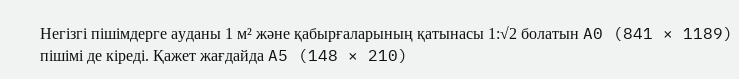Негізгі пішімдерге ауданы 1 м² және қабырғаларының қатынасы 1:√2 болатын A0 (841 × 1189) пішімі де кіреді. Қажет жағдайда A5 (148 × 210)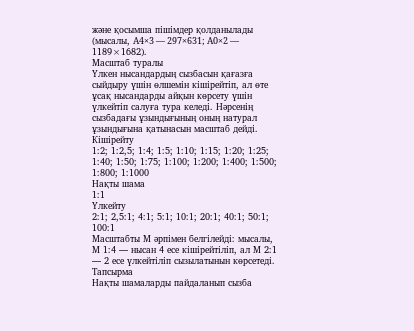және қосымша пішімдер қолданылады (мысалы, A4×3 — 297×631; A0×2 — 1189×1682).
Масштаб туралы
Үлкен нысандардың сызбасын қағазға сыйдыру үшін өлшемін кішірейтіп, ал өте ұсақ нысандарды айқын көрсету үшін үлкейтіп салуға тура келеді. Нәрсенің сызбадағы ұзындығының оның натурал ұзындығына қатынасын масштаб дейді.
Кішірейту
1:2; 1:2,5; 1:4; 1:5; 1:10; 1:15; 1:20; 1:25; 1:40; 1:50; 1:75; 1:100; 1:200; 1:400; 1:500; 1:800; 1:1000
Нақты шама
1:1
Үлкейту
2:1; 2,5:1; 4:1; 5:1; 10:1; 20:1; 40:1; 50:1; 100:1
Масштабты М әрпімен белгілейді: мысалы, М 1:4 — нысан 4 есе кішірейтіліп, ал М 2:1 — 2 есе үлкейтіліп сызылатынын көрсетеді.
Тапсырма
Нақты шамаларды пайдаланып сызба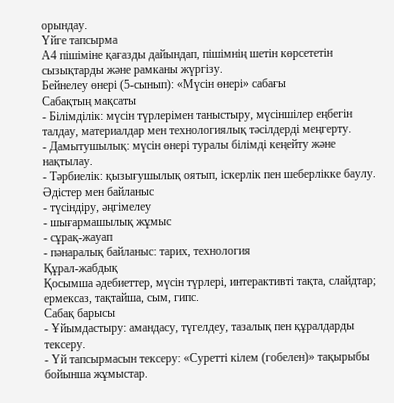орындау.
Үйге тапсырма
А4 пішіміне қағазды дайындап, пішімнің шетін көрсететін сызықтарды және рамканы жүргізу.
Бейнелеу өнері (5-сынып): «Мүсін өнері» сабағы
Сабақтың мақсаты
- Білімділік: мүсін түрлерімен таныстыру, мүсіншілер еңбегін талдау, материалдар мен технологиялық тәсілдерді меңгерту.
- Дамытушылық: мүсін өнері туралы білімді кеңейту және нақтылау.
- Тәрбиелік: қызығушылық оятып, іскерлік пен шеберлікке баулу.
Әдістер мен байланыс
- түсіндіру, әңгімелеу
- шығармашылық жұмыс
- сұрақ-жауап
- пәнаралық байланыс: тарих, технология
Құрал-жабдық
Қосымша әдебиеттер, мүсін түрлері, интерактивті тақта, слайдтар; ермексаз, тақтайша, сым, гипс.
Сабақ барысы
- Ұйымдастыру: амандасу, түгелдеу, тазалық пен құралдарды тексеру.
- Үй тапсырмасын тексеру: «Суретті кілем (гобелен)» тақырыбы бойынша жұмыстар.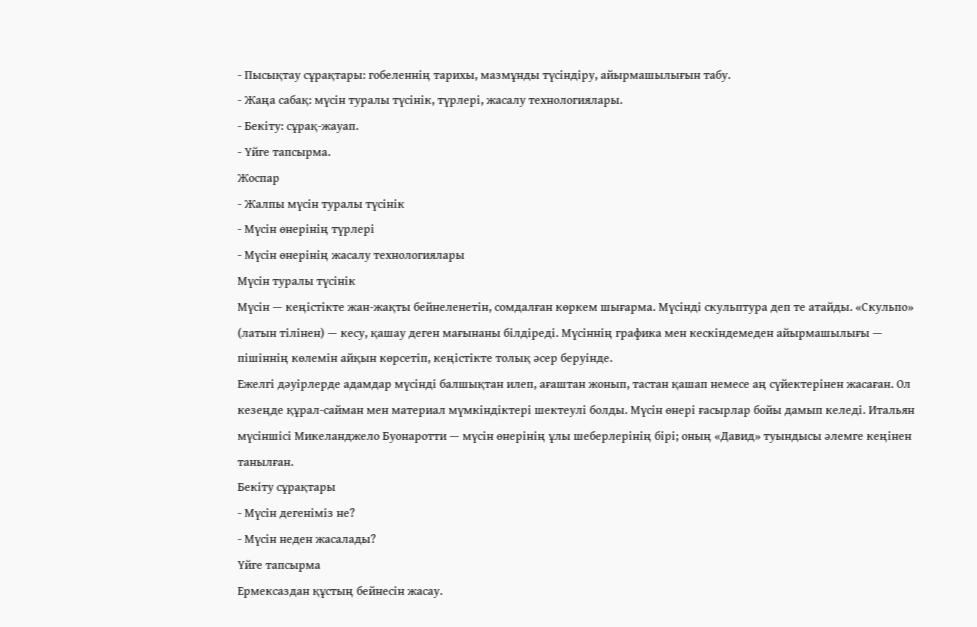- Пысықтау сұрақтары: гобеленнің тарихы, мазмұнды түсіндіру, айырмашылығын табу.
- Жаңа сабақ: мүсін туралы түсінік, түрлері, жасалу технологиялары.
- Бекіту: сұрақ-жауап.
- Үйге тапсырма.
Жоспар
- Жалпы мүсін туралы түсінік
- Мүсін өнерінің түрлері
- Мүсін өнерінің жасалу технологиялары
Мүсін туралы түсінік
Мүсін — кеңістікте жан-жақты бейнеленетін, сомдалған көркем шығарма. Мүсінді скульптура деп те атайды. «Скульпо» (латын тілінен) — кесу, қашау деген мағынаны білдіреді. Мүсіннің графика мен кескіндемеден айырмашылығы — пішіннің көлемін айқын көрсетіп, кеңістікте толық әсер беруінде.
Ежелгі дәуірлерде адамдар мүсінді балшықтан илеп, ағаштан жонып, тастан қашап немесе аң сүйектерінен жасаған. Ол кезеңде құрал-сайман мен материал мүмкіндіктері шектеулі болды. Мүсін өнері ғасырлар бойы дамып келеді. Итальян мүсіншісі Микеланджело Буонаротти — мүсін өнерінің ұлы шеберлерінің бірі; оның «Давид» туындысы әлемге кеңінен танылған.
Бекіту сұрақтары
- Мүсін дегеніміз не?
- Мүсін неден жасалады?
Үйге тапсырма
Ермексаздан құстың бейнесін жасау.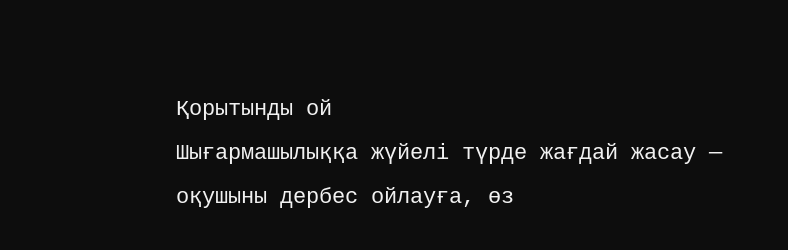Қорытынды ой
Шығармашылыққа жүйелі түрде жағдай жасау — оқушыны дербес ойлауға, өз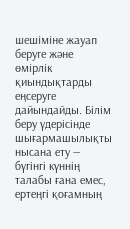шешіміне жауап беруге және өмірлік қиындықтарды еңсеруге дайындайды. Білім беру үдерісінде шығармашылықты нысана ету — бүгінгі күннің талабы ғана емес, ертеңгі қоғамның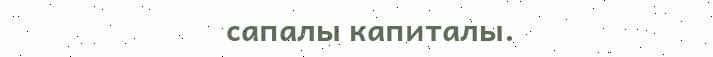сапалы капиталы.